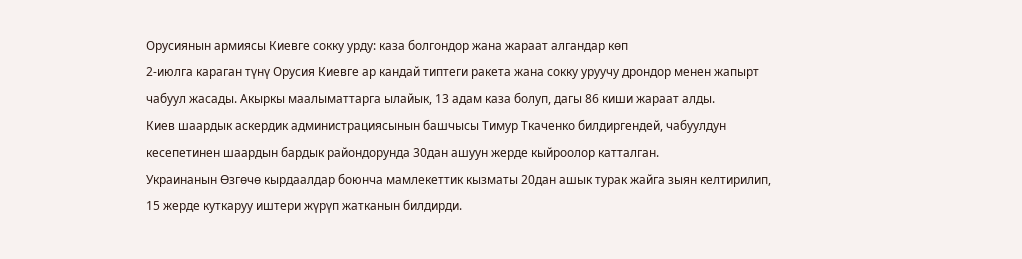Орусиянын армиясы Киевге сокку урду: каза болгондор жана жараат алгандар көп
2-июлга караган түнү Орусия Киевге ар кандай типтеги ракета жана сокку уруучу дрондор менен жапырт чабуул жасады. Акыркы маалыматтарга ылайык, 13 адам каза болуп, дагы 86 киши жараат алды.
Киев шаардык аскердик администрациясынын башчысы Тимур Ткаченко билдиргендей, чабуулдун кесепетинен шаардын бардык райондорунда 30дан ашуун жерде кыйроолор катталган.
Украинанын Өзгөчө кырдаалдар боюнча мамлекеттик кызматы 20дан ашык турак жайга зыян келтирилип, 15 жерде куткаруу иштери жүрүп жатканын билдирди.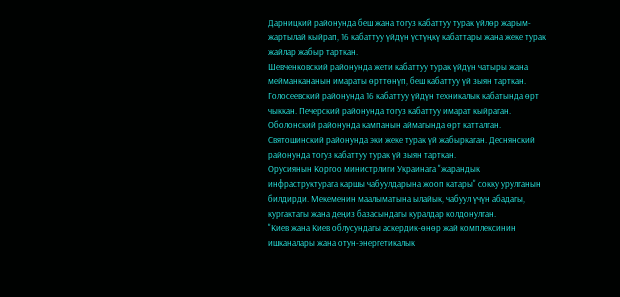Дарницкий районунда беш жана тогуз кабаттуу турак үйлөр жарым-жартылай кыйрап, 16 кабаттуу үйдүн үстүңкү кабаттары жана жеке турак жайлар жабыр тарткан.
Шевченковский районунда жети кабаттуу турак үйдүн чатыры жана мейманкананын имараты өрттөнүп, беш кабаттуу үй зыян тарткан. Голосеевский районунда 16 кабаттуу үйдүн техникалык кабатында өрт чыккан. Печерский районунда тогуз кабаттуу имарат кыйраган. Оболонский районунда кампанын аймагында өрт катталган. Святошинский районунда эки жеке турак үй жабыркаган. Деснянский районунда тогуз кабаттуу турак үй зыян тарткан.
Орусиянын Коргоо министрлиги Украинага "жарандык инфраструктурага каршы чабуулдарына жооп катары" сокку урулганын билдирди. Мекеменин маалыматына ылайык, чабуул үчүн абадагы, кургактагы жана деңиз базасындагы куралдар колдонулган.
"Киев жана Киев облусундагы аскердик-өнөр жай комплексинин ишканалары жана отун-энергетикалык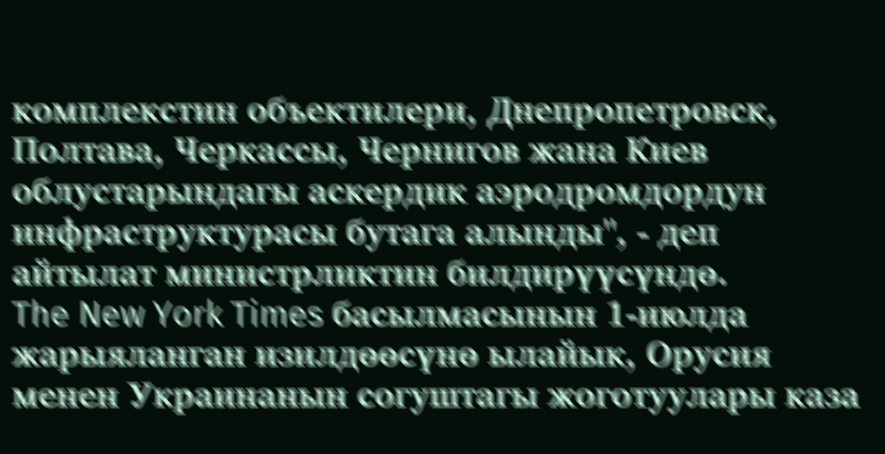комплекстин объектилери, Днепропетровск, Полтава, Черкассы, Чернигов жана Киев облустарындагы аскердик аэродромдордун инфраструктурасы бутага алынды", - деп айтылат министрликтин билдирүүсүндө.
The New York Times басылмасынын 1-июлда жарыяланган изилдөөсүнө ылайык, Орусия менен Украинанын согуштагы жоготуулары каза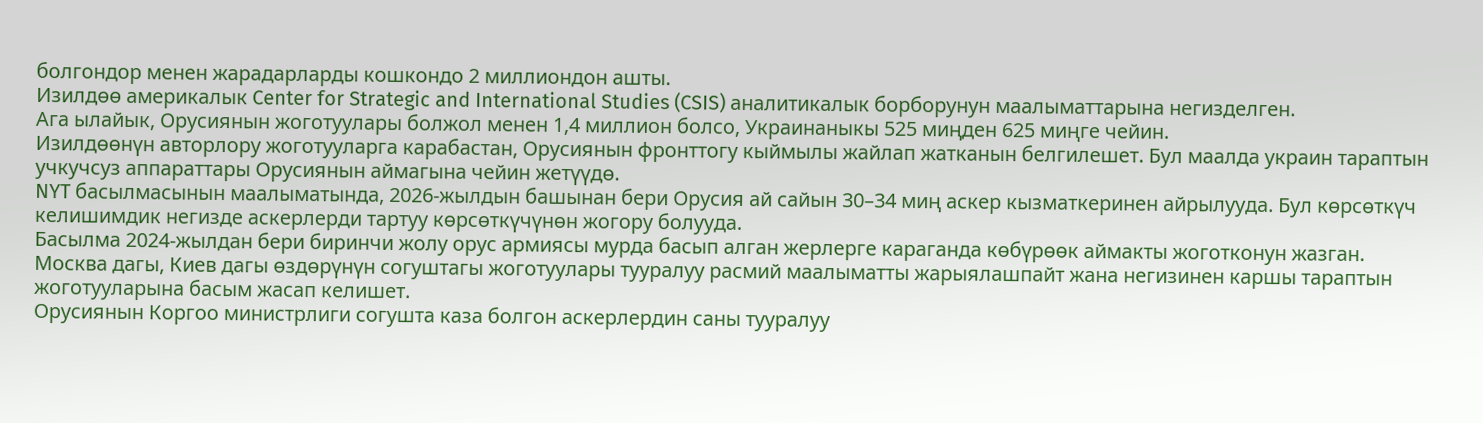болгондор менен жарадарларды кошкондо 2 миллиондон ашты.
Изилдөө америкалык Center for Strategic and International Studies (CSIS) аналитикалык борборунун маалыматтарына негизделген.
Ага ылайык, Орусиянын жоготуулары болжол менен 1,4 миллион болсо, Украинаныкы 525 миңден 625 миңге чейин.
Изилдөөнүн авторлору жоготууларга карабастан, Орусиянын фронттогу кыймылы жайлап жатканын белгилешет. Бул маалда украин тараптын учкучсуз аппараттары Орусиянын аймагына чейин жетүүдө.
NYT басылмасынын маалыматында, 2026-жылдын башынан бери Орусия ай сайын 30–34 миң аскер кызматкеринен айрылууда. Бул көрсөткүч келишимдик негизде аскерлерди тартуу көрсөткүчүнөн жогору болууда.
Басылма 2024-жылдан бери биринчи жолу орус армиясы мурда басып алган жерлерге караганда көбүрөөк аймакты жоготконун жазган.
Москва дагы, Киев дагы өздөрүнүн согуштагы жоготуулары тууралуу расмий маалыматты жарыялашпайт жана негизинен каршы тараптын жоготууларына басым жасап келишет.
Орусиянын Коргоо министрлиги согушта каза болгон аскерлердин саны тууралуу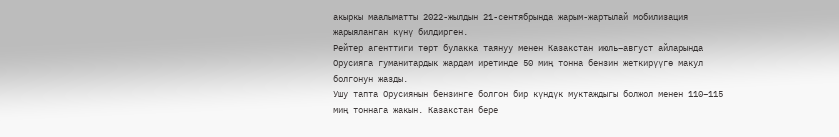акыркы маалыматты 2022-жылдын 21-сентябрында жарым-жартылай мобилизация жарыяланган күнү билдирген.
Рейтер агенттиги төрт булакка таянуу менен Казакстан июль–август айларында Орусияга гуманитардык жардам иретинде 50 миң тонна бензин жеткирүүгө макул болгонун жазды.
Ушу тапта Орусиянын бензинге болгон бир күндүк муктаждыгы болжол менен 110–115 миң тоннага жакын. Казакстан бере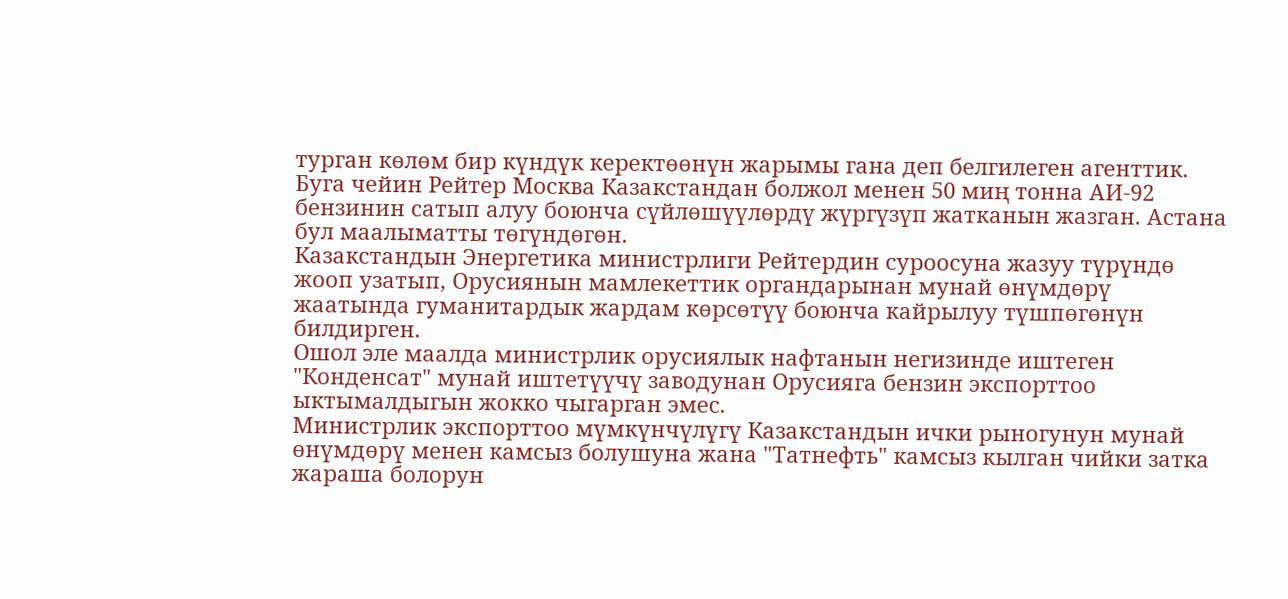турган көлөм бир күндүк керектөөнүн жарымы гана деп белгилеген агенттик.
Буга чейин Рейтер Москва Казакстандан болжол менен 50 миң тонна АИ-92 бензинин сатып алуу боюнча сүйлөшүүлөрдү жүргүзүп жатканын жазган. Астана бул маалыматты төгүндөгөн.
Казакстандын Энергетика министрлиги Рейтердин суроосуна жазуу түрүндө жооп узатып, Орусиянын мамлекеттик органдарынан мунай өнүмдөрү жаатында гуманитардык жардам көрсөтүү боюнча кайрылуу түшпөгөнүн билдирген.
Ошол эле маалда министрлик орусиялык нафтанын негизинде иштеген "Конденсат" мунай иштетүүчү заводунан Орусияга бензин экспорттоо ыктымалдыгын жокко чыгарган эмес.
Министрлик экспорттоо мүмкүнчүлүгү Казакстандын ички рыногунун мунай өнүмдөрү менен камсыз болушуна жана "Татнефть" камсыз кылган чийки затка жараша болорун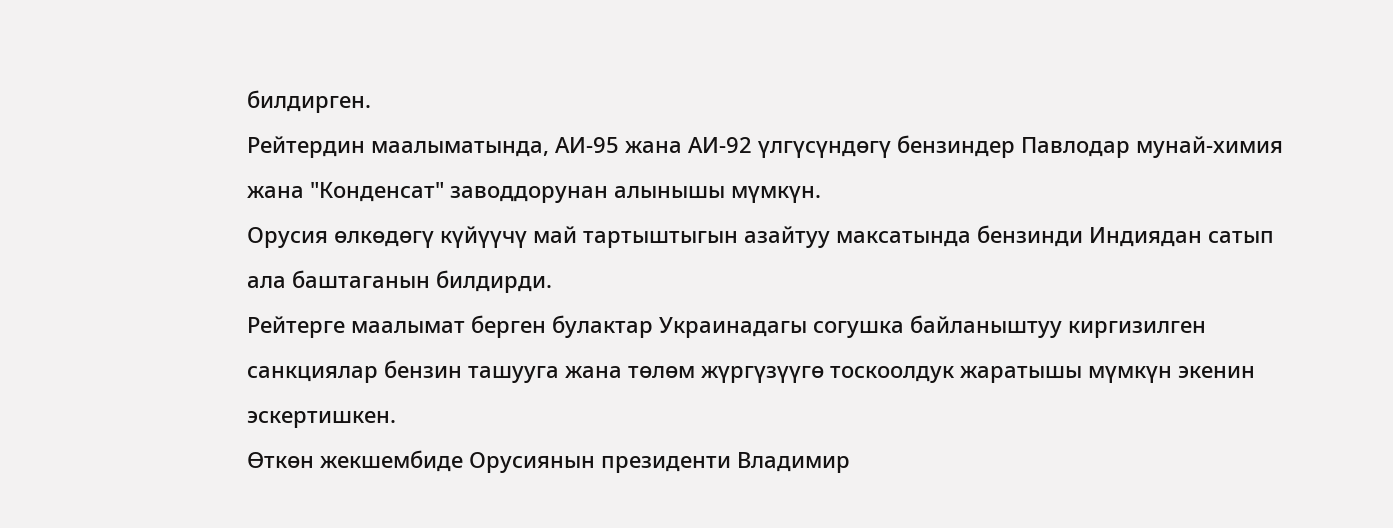билдирген.
Рейтердин маалыматында, АИ-95 жана АИ-92 үлгүсүндөгү бензиндер Павлодар мунай-химия жана "Конденсат" заводдорунан алынышы мүмкүн.
Орусия өлкөдөгү күйүүчү май тартыштыгын азайтуу максатында бензинди Индиядан сатып ала баштаганын билдирди.
Рейтерге маалымат берген булактар Украинадагы согушка байланыштуу киргизилген санкциялар бензин ташууга жана төлөм жүргүзүүгө тоскоолдук жаратышы мүмкүн экенин эскертишкен.
Өткөн жекшембиде Орусиянын президенти Владимир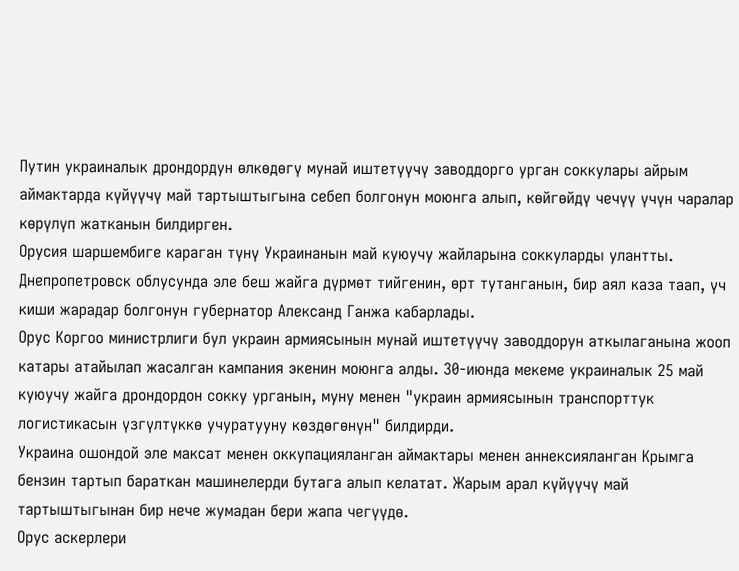Путин украиналык дрондордун өлкөдөгү мунай иштетүүчү заводдорго урган соккулары айрым аймактарда күйүүчү май тартыштыгына себеп болгонун моюнга алып, көйгөйдү чечүү үчүн чаралар көрүлүп жатканын билдирген.
Орусия шаршембиге караган түнү Украинанын май куюучу жайларына соккуларды улантты. Днепропетровск облусунда эле беш жайга дүрмөт тийгенин, өрт тутанганын, бир аял каза таап, үч киши жарадар болгонун губернатор Александ Ганжа кабарлады.
Орус Коргоо министрлиги бул украин армиясынын мунай иштетүүчү заводдорун аткылаганына жооп катары атайылап жасалган кампания экенин моюнга алды. 30-июнда мекеме украиналык 25 май куюучу жайга дрондордон сокку урганын, муну менен "украин армиясынын транспорттук логистикасын үзгүлтүккө учуратууну көздөгөнүн" билдирди.
Украина ошондой эле максат менен оккупацияланган аймактары менен аннексияланган Крымга бензин тартып бараткан машинелерди бутага алып келатат. Жарым арал күйүүчү май тартыштыгынан бир нече жумадан бери жапа чегүүдө.
Орус аскерлери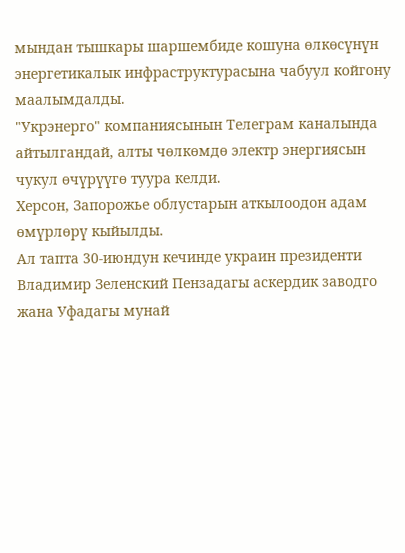мындан тышкары шаршембиде кошуна өлкөсүнүн энергетикалык инфраструктурасына чабуул койгону маалымдалды.
"Укрэнерго" компаниясынын Телеграм каналында айтылгандай, алты чөлкөмдө электр энергиясын чукул өчүрүүгө туура келди.
Херсон, Запорожье облустарын аткылоодон адам өмүрлөрү кыйылды.
Ал тапта 30-июндун кечинде украин президенти Владимир Зеленский Пензадагы аскердик заводго жана Уфадагы мунай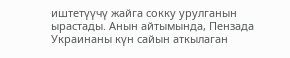иштетүүчү жайга сокку урулганын ырастады. Анын айтымында, Пензада Украинаны күн сайын аткылаган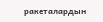ракеталардын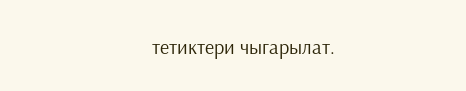тетиктери чыгарылат.